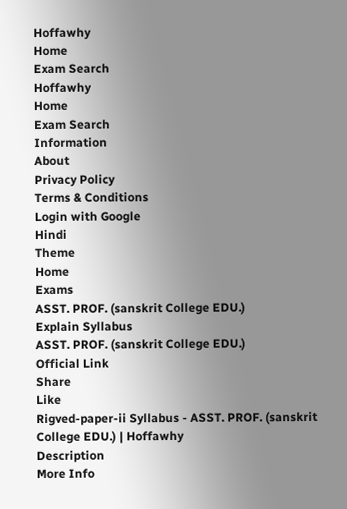Hoffawhy
Home
Exam Search
Hoffawhy
Home
Exam Search
Information
About
Privacy Policy
Terms & Conditions
Login with Google
Hindi
Theme
Home
Exams
ASST. PROF. (sanskrit College EDU.)
Explain Syllabus
ASST. PROF. (sanskrit College EDU.)
Official Link
Share
Like
Rigved-paper-ii Syllabus - ASST. PROF. (sanskrit College EDU.) | Hoffawhy
Description
More Info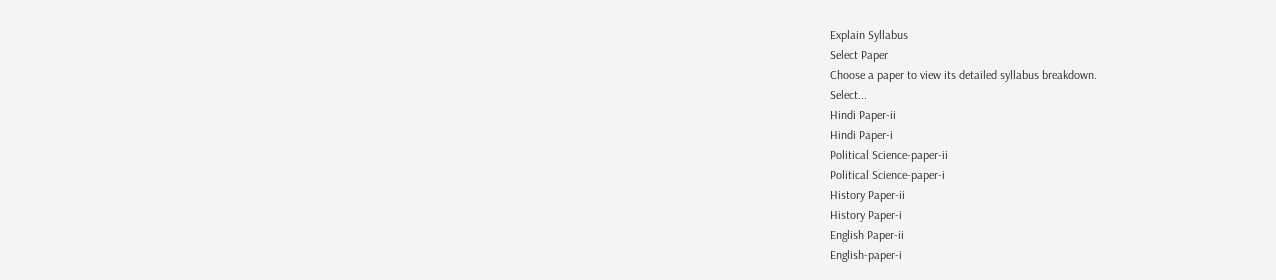Explain Syllabus
Select Paper
Choose a paper to view its detailed syllabus breakdown.
Select...
Hindi Paper-ii
Hindi Paper-i
Political Science-paper-ii
Political Science-paper-i
History Paper-ii
History Paper-i
English Paper-ii
English-paper-i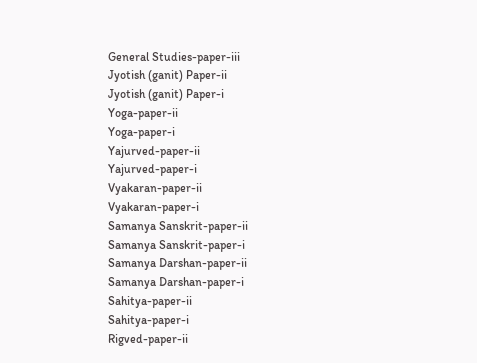General Studies-paper-iii
Jyotish (ganit) Paper-ii
Jyotish (ganit) Paper-i
Yoga-paper-ii
Yoga-paper-i
Yajurved-paper-ii
Yajurved-paper-i
Vyakaran-paper-ii
Vyakaran-paper-i
Samanya Sanskrit-paper-ii
Samanya Sanskrit-paper-i
Samanya Darshan-paper-ii
Samanya Darshan-paper-i
Sahitya-paper-ii
Sahitya-paper-i
Rigved-paper-ii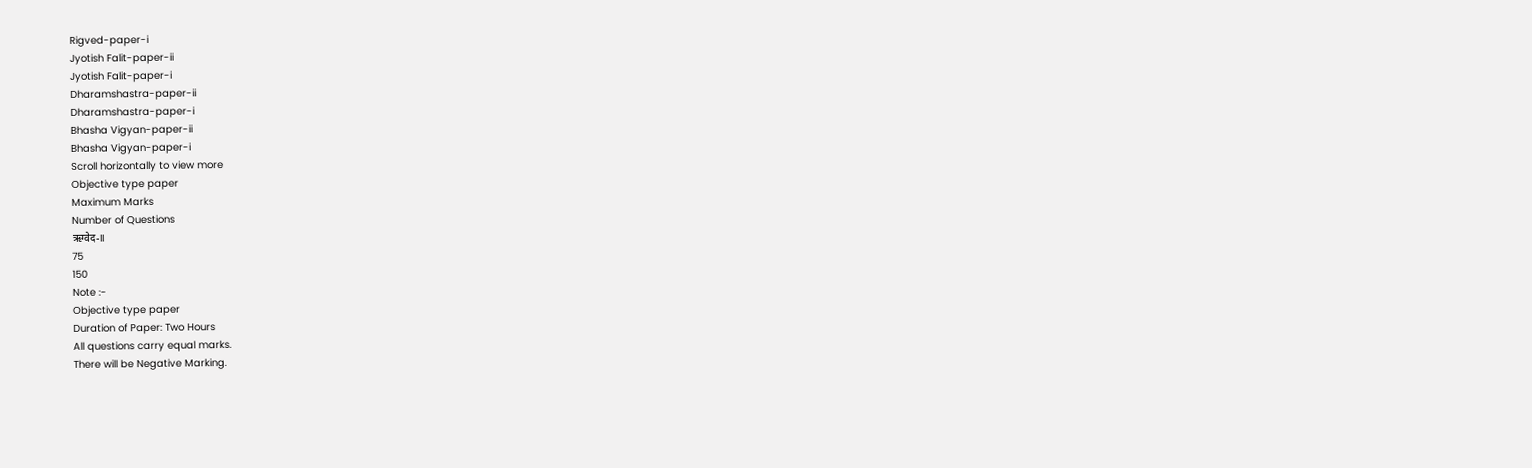Rigved-paper-i
Jyotish Falit-paper-ii
Jyotish Falit-paper-i
Dharamshastra-paper-ii
Dharamshastra-paper-i
Bhasha Vigyan-paper-ii
Bhasha Vigyan-paper-i
Scroll horizontally to view more
Objective type paper
Maximum Marks
Number of Questions
ऋग्वेद-II
75
150
Note :-
Objective type paper
Duration of Paper: Two Hours
All questions carry equal marks.
There will be Negative Marking.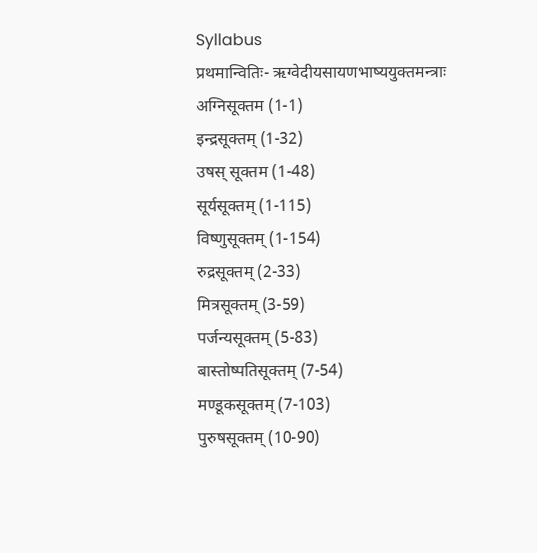Syllabus
प्रथमान्वितिः- ऋग्वेदीयसायणभाष्ययुक्तमन्त्राः
अग्निसूक्तम (1-1)
इन्द्रसूक्तम् (1-32)
उषस् सूक्तम (1-48)
सूर्यसूक्तम् (1-115)
विष्णुसूक्तम् (1-154)
रुद्रसूक्तम् (2-33)
मित्रसूक्तम् (3-59)
पर्जन्यसूक्तम् (5-83)
बास्तोष्पतिसूक्तम् (7-54)
मण्डूकसूक्तम् (7-103)
पुरुषसूक्तम् (10-90)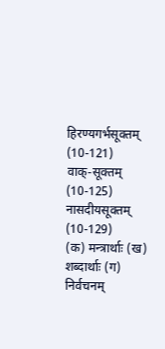हिरण्यगर्भसूक्तम् (10-121)
वाक्-सूक्तम् (10-125)
नासदीयसूक्तम् (10-129)
(क) मन्त्रार्थाः (ख) शब्दार्थाः (ग) निर्वचनम्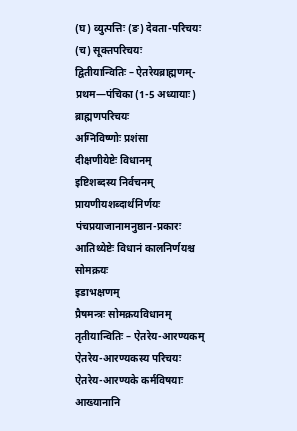(घ) व्युत्पत्तिः (ङ) देवता-परिचयः (च) सूक्तपरिचयः
द्वितीयान्वितिः – ऐतरेयब्राह्मणम्-प्रथम—पंचिका (1-5 अध्यायाः)
ब्राह्मणपरिचयः
अग्निविष्णोः प्रशंसा
दीक्षणीयेष्टेः विधानम्
इष्टिशब्दस्य निर्वचनम्
प्रायणीयशब्दार्थनिर्णयः
पंचप्रयाजानामनुष्ठान-प्रकारः
आतिथ्येष्टेः विधानं कालनिर्णयश्च
सोमक्रयः
इडाभक्षणम्
प्रैषमन्त्रः सोमक्रयविधानम्
तृतीयान्वितिः – ऐतरेय-आरण्यकम्
ऐतरेय-आरण्यकस्य परिचयः
ऐतरेय-आरण्यके कर्मविषयाः
आख्यानानि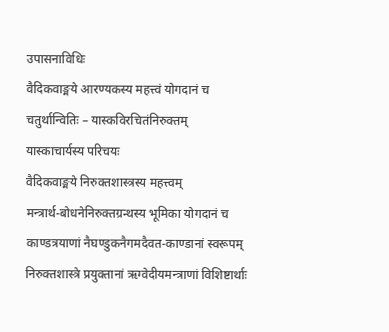उपासनाविधिः
वैदिकवाङ्मये आरण्यकस्य महत्त्वं योगदानं च
चतुर्थान्वितिः – यास्कविरचितंनिरुक्तम्
यास्काचार्यस्य परिचयः
वैदिकवाङ्मये निरुक्तशास्त्रस्य महत्त्वम्
मन्त्रार्थ-बोधनेनिरुक्तग्रन्थस्य भूमिका योगदानं च
काण्डत्रयाणां नैघण्डुकनैगमदैवत-काण्डानां स्वरूपम्
निरुक्तशास्त्रे प्रयुक्तानां ऋग्वेदीयमन्त्राणां विशिष्टार्थाः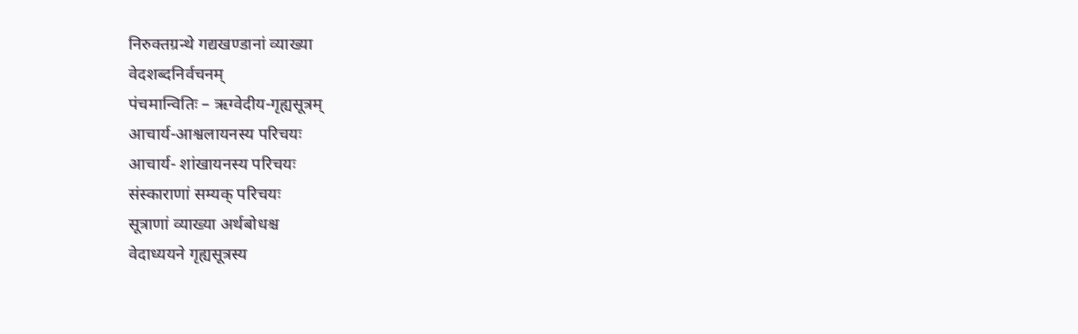निरुक्तग्रन्थे गद्यखण्डानां व्याख्या
वेदशब्दनिर्वचनम्
पंचमान्वितिः – ऋग्वेदीय-गृह्यसूत्रम्
आचार्य-आश्वलायनस्य परिचयः
आचार्य- शांखायनस्य परिचयः
संस्काराणां सम्यक् परिचयः
सूत्राणां व्याख्या अर्थबोधश्च
वेदाध्ययने गृह्यसूत्रस्य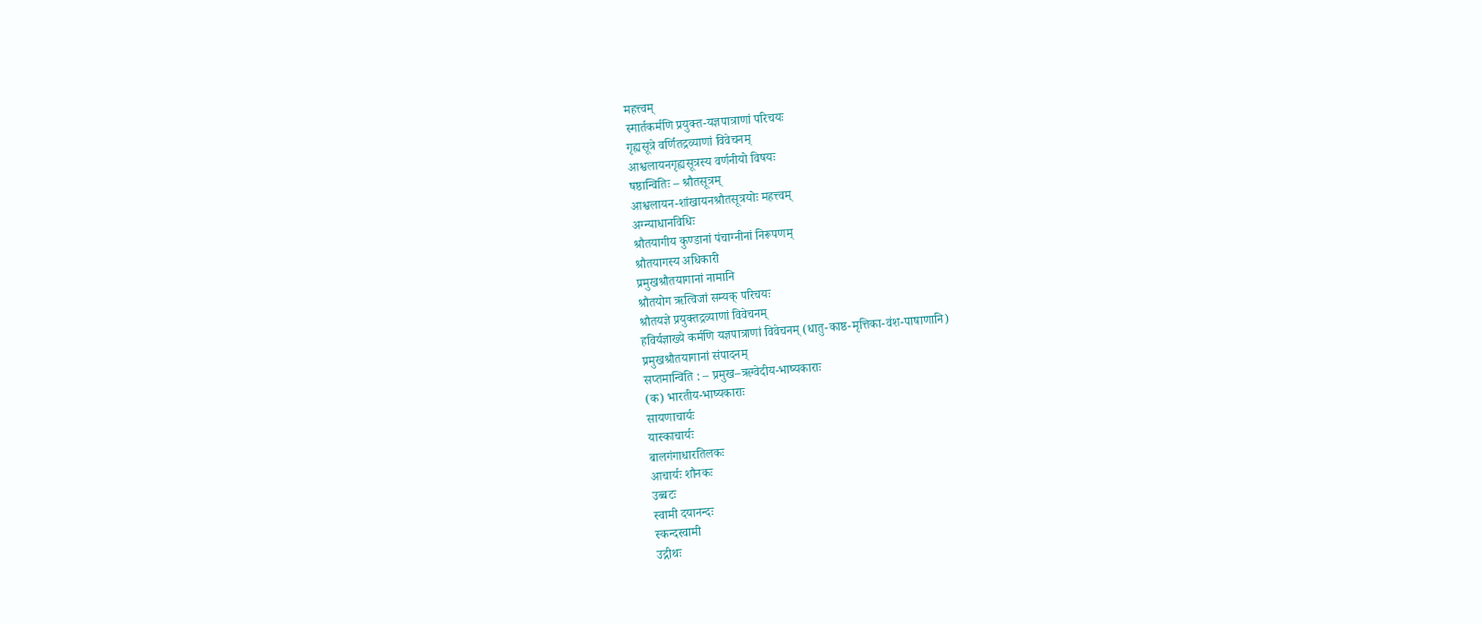महत्त्वम्
स्मार्तकर्मणि प्रयुक्त-यज्ञपात्राणां परिचयः
गृह्यसूत्रे वर्णितद्रव्याणां विवेचनम्
आश्वलायनगृह्यसूत्रस्य वर्णनीयो विषयः
षष्ठान्वितिः – श्रौतसूत्रम्
आश्वलायन-शांखायनश्रौतसूत्रयोः महत्त्वम्
अग्न्याधानविधिः
श्रौतयागीय कुण्डानां पंचाग्नीनां निरूपणम्
श्रौतयागस्य अधिकारी
प्रमुखश्रौतयागानां नामानि
श्रौतयोग ऋत्विजां सम्यक् परिचयः
श्रौतयज्ञे प्रयुक्तद्रव्याणां विवेचनम्
हविर्यज्ञाख्ये कर्मणि यज्ञपात्राणां विवेचनम् (धातु-काष्ठ-मृत्तिका-वंश-पाषाणानि)
प्रमुखश्रौतयागानां संपादनम्
सप्तमान्विति : – प्रमुख–ऋग्वेदीय-भाष्यकाराः
(क) भारतीय-भाष्यकाराः
सायणाचार्यः
यास्काचार्यः
बालगंगाधारतिलकः
आचार्यः शौनकः
उब्बटः
स्वामी दयानन्दः
स्कन्दस्वामी
उद्गीथः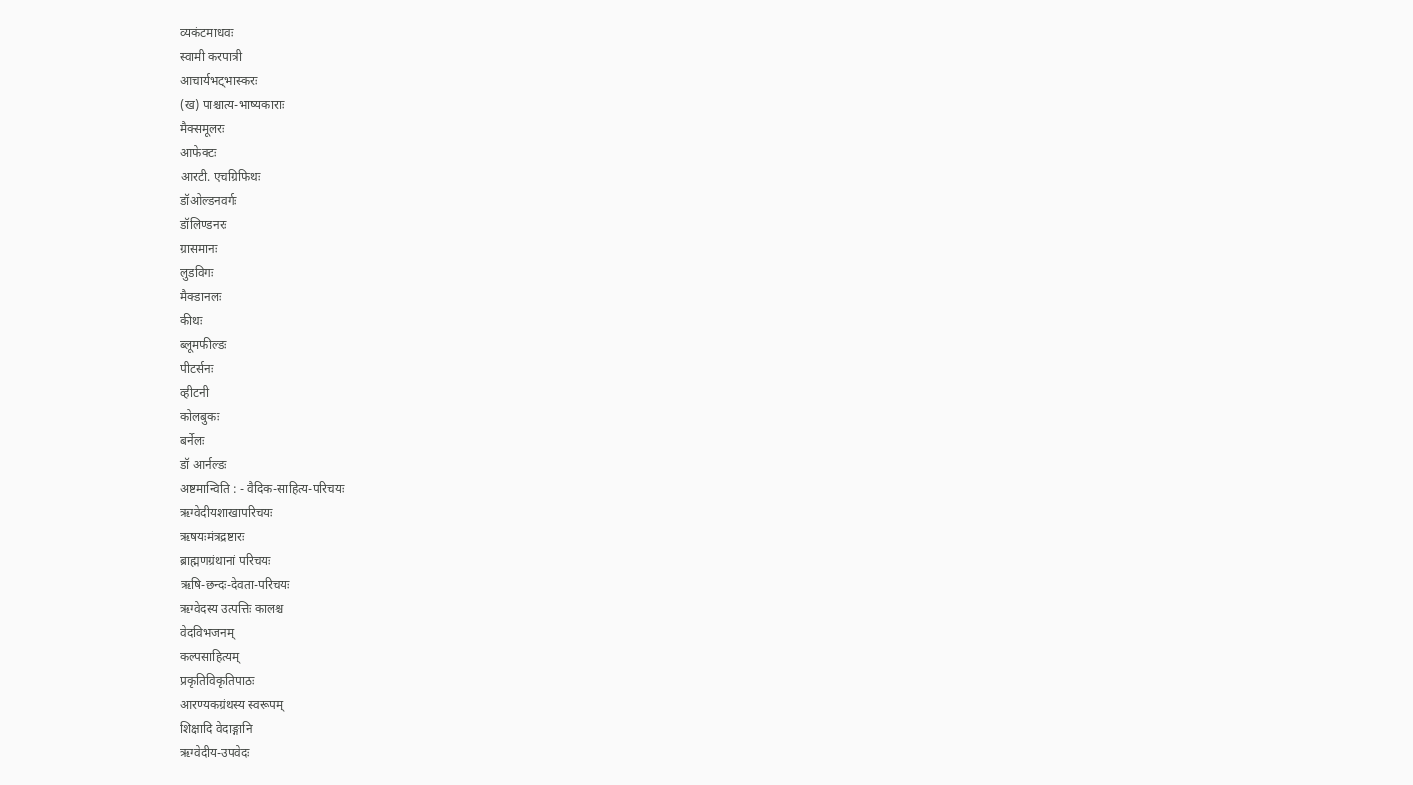व्यकंटमाधवः
स्वामी करपात्री
आचार्यभट्भास्करः
(ख) पाश्चात्य-भाष्यकाराः
मैक्समूलरः
आफेक्टः
आरटी. एचग्रिफिथः
डॉओल्डनवर्गः
डॉलिण्डनरः
ग्रासमानः
लुडविगः
मैक्डानलः
कीथः
ब्लूमफील्डः
पीटर्सनः
व्हीटनी
कोलबुकः
बर्नेलः
डॉ आर्नल्डः
अष्टमान्विति : - वैदिक-साहित्य-परिचयः
ऋग्वेदीयशाखापरिचयः
ऋषयःमंत्रद्रष्टारः
ब्राह्मणग्रंथानां परिचयः
ऋषि-छन्दः-देवता-परिचयः
ऋग्वेदस्य उत्पत्तिः कालश्च
वेदविभजनम्
कल्पसाहित्यम्
प्रकृतिविकृतिपाठः
आरण्यकग्रंथस्य स्वरूपम्
शिक्षादि वेदाङ्गानि
ऋग्वेदीय-उपवेदः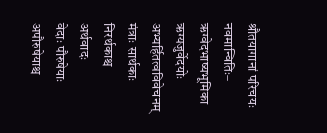श्रौतयागानां परिचयः
नवमान्वितिः– ऋग्वेदभाष्यभूमिका
ऋग्यजुर्वेदयोः अभ्यर्हितत्वविवेचनम्
मंत्राः सार्थकाः निरर्थकाश्च
अर्थवादः
वेदाः पौरुषेयाः अपौरुषेयाश्च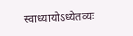स्वाध्यायोऽध्येतव्यः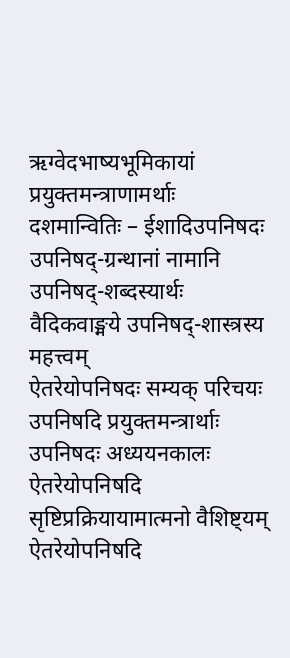ऋग्वेदभाष्यभूमिकायां प्रयुक्तमन्त्राणामर्थाः
दशमान्वितिः – ईशादिउपनिषदः
उपनिषद्-ग्रन्थानां नामानि
उपनिषद्-शब्दस्यार्थः
वैदिकवाङ्मये उपनिषद्-शास्त्रस्य महत्त्वम्
ऐतरेयोपनिषदः सम्यक् परिचयः
उपनिषदि प्रयुक्तमन्त्रार्थाः
उपनिषदः अध्ययनकालः
ऐतरेयोपनिषदि सृष्टिप्रक्रियायामात्मनो वैशिष्ट्यम्
ऐतरेयोपनिषदि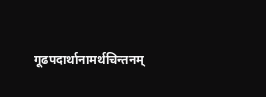गूढपदार्थानामर्थचिन्तनम्